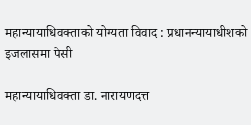महान्यायाधिवक्ताको योग्यता विवाद : प्रधानन्यायाधीशको इजलासमा पेसी

महान्यायाधिवक्ता डा‍. नारायणदत्त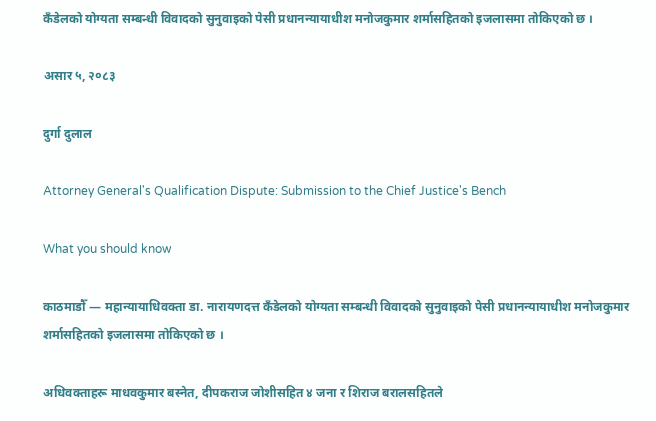कँडेलको योग्यता सम्बन्धी विवादको सुनुवाइको पेसी प्रधानन्यायाधीश मनोजकुमार शर्मासहितको इजलासमा तोकिएको छ ।

असार ५, २०८३

दुर्गा दुलाल

Attorney General's Qualification Dispute: Submission to the Chief Justice's Bench

What you should know

काठमाडौँ — महान्यायाधिवक्ता डा‍. नारायणदत्त कँडेलको योग्यता सम्बन्धी विवादको सुनुवाइको पेसी प्रधानन्यायाधीश मनोजकुमार शर्मासहितको इजलासमा तोकिएको छ ।

अधिवक्ताहरू माधवकुमार बस्नेत, दीपकराज जोशीसहित ४ जना र शिराज बरालसहितले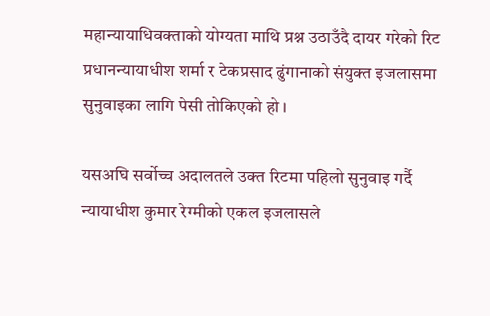महान्यायाधिवक्ताको योग्यता माथि प्रश्न उठाउँदै दायर गरेको रिट प्रधानन्यायाधीश शर्मा र टेकप्रसाद ढुंगानाको संयुक्त इजलासमा सुनुवाइका लागि पेसी तोकिएको हो ।

यसअघि सर्वोच्च अदालतले उक्त रिटमा पहिलो सुनुवाइ गर्दै न्यायाधीश कुमार रेग्मीको एकल इजलासले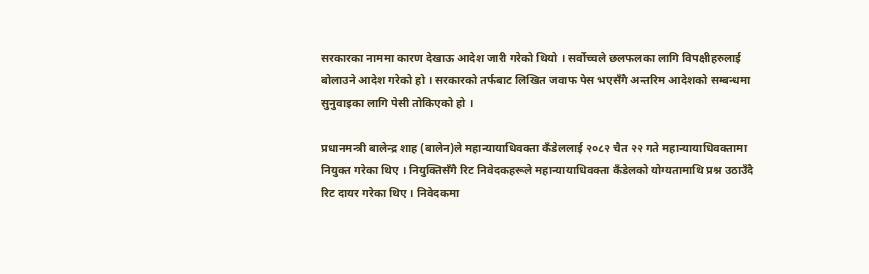सरकारका नाममा कारण देखाऊ आदेश जारी गरेको थियो । सर्वोच्चले छलफलका लागि विपक्षीहरुलाई बोलाउने आदेश गरेको हो । सरकारको तर्फबाट लिखित जवाफ पेस भएसँगै अन्तरिम आदेशको सम्बन्धमा सुनुवाइका लागि पेसी तोकिएको हो ।

प्रधानमन्त्री बालेन्द्र शाह (बालेन)ले महान्यायाधिवक्ता कँडेललाई २०८२ चैत २२ गते महान्यायाधिवक्तामा नियुक्त गरेका थिए । नियुक्तिसँगै रिट निवेदकहरूले महान्यायाधिवक्ता कँडेलको योग्यतामाथि प्रश्न उठाउँदै रिट दायर गरेका थिए । निवेदकमा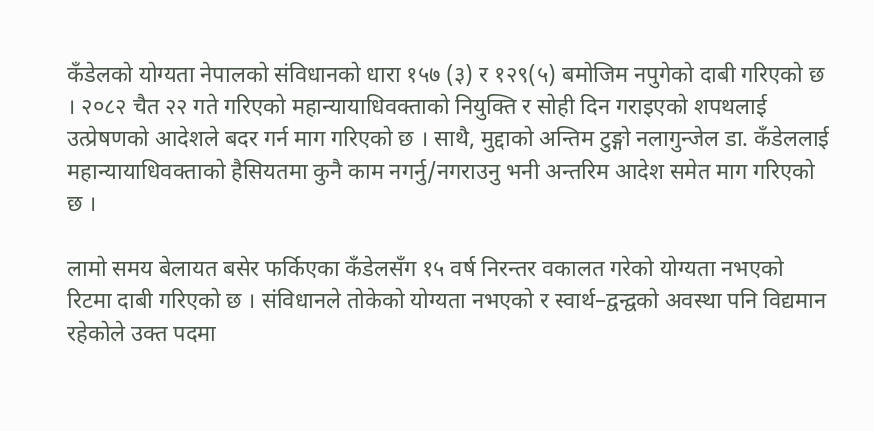कँडेलको योग्यता नेपालको संविधानको धारा १५७ (३) र १२९(५) बमोजिम नपुगेको दाबी गरिएको छ । २०८२ चैत २२ गते गरिएको महान्यायाधिवक्ताको नियुक्ति र सोही दिन गराइएको शपथलाई उत्प्रेषणको आदेशले बदर गर्न माग गरिएको छ । साथै, मुद्दाको अन्तिम टुङ्गो नलागुन्जेल डा. कँडेललाई महान्यायाधिवक्ताको हैसियतमा कुनै काम नगर्नु/नगराउनु भनी अन्तरिम आदेश समेत माग गरिएको छ ।

लामो समय बेलायत बसेर फर्किएका कँडेलसँग १५ वर्ष निरन्तर वकालत गरेको योग्यता नभएको रिटमा दाबी गरिएको छ । संविधानले तोकेको योग्यता नभएको र स्वार्थ–द्वन्द्वको अवस्था पनि विद्यमान रहेकोले उक्त पदमा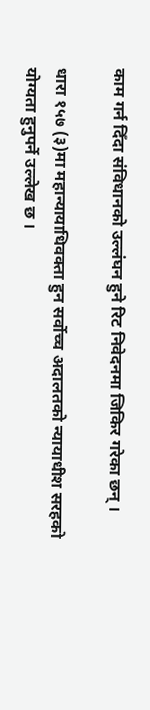काम गर्न दिँदा संविधानको उल्लंघन हुने रिट निवेदनमा जिकिर गरेका छन् ।

धारा १५७ (३)मा महान्यायाधिवक्ता हुन सर्वोच्च अदालतको न्यायाधीश सरहको योग्यता हुनुपर्ने उल्लेख छ ।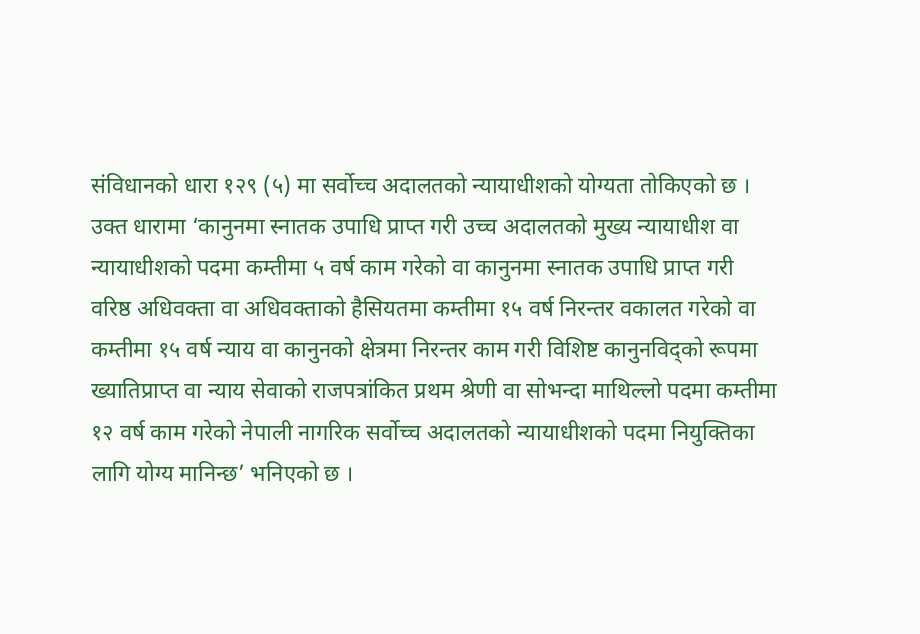संविधानको धारा १२९ (५) मा सर्वोच्च अदालतको न्यायाधीशको योग्यता तोकिएको छ । उक्त धारामा ‘कानुनमा स्नातक उपाधि प्राप्त गरी उच्च अदालतको मुख्य न्यायाधीश वा न्यायाधीशको पदमा कम्तीमा ५ वर्ष काम गरेको वा कानुनमा स्नातक उपाधि प्राप्त गरी वरिष्ठ अधिवक्ता वा अधिवक्ताको हैसियतमा कम्तीमा १५ वर्ष निरन्तर वकालत गरेको वा कम्तीमा १५ वर्ष न्याय वा कानुनको क्षेत्रमा निरन्तर काम गरी विशिष्ट कानुनविद्को रूपमा ख्यातिप्राप्त वा न्याय सेवाको राजपत्रांकित प्रथम श्रेणी वा सोभन्दा माथिल्लो पदमा कम्तीमा १२ वर्ष काम गरेको नेपाली नागरिक सर्वोच्च अदालतको न्यायाधीशको पदमा नियुक्तिका लागि योग्य मानिन्छ’ भनिएको छ ।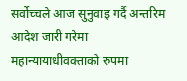सर्वोच्चले आज सुनुवाइ गर्दै अन्तरिम आदेश जारी गरेमा महान्यायाधीवक्ताको रुपमा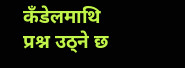कँडेलमाथि प्रश्न उठ्ने छ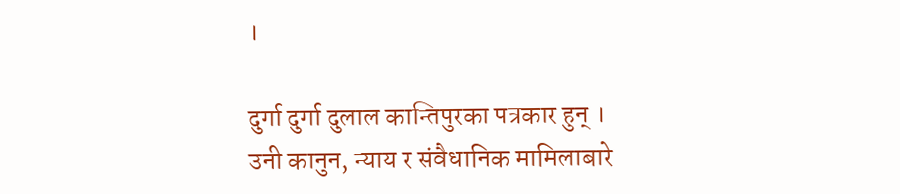।

दुर्गा दुर्गा दुलाल कान्तिपुरका पत्रकार हुन् । उनी कानुन, न्याय र संवैधानिक मामिलाबारे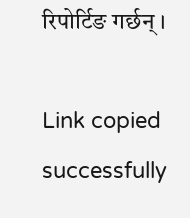रिपोर्टिङ गर्छन् ।

Link copied successfully